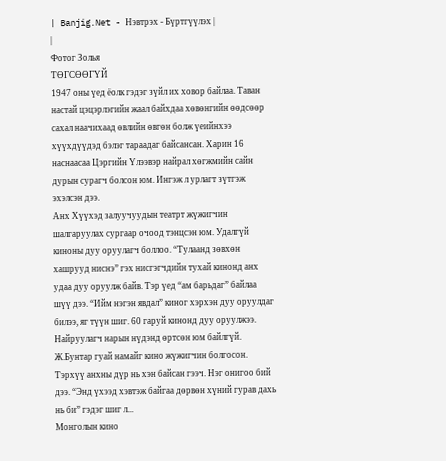| Banjig.Net - Нэвтрэх - Бүртгүүлэх |
|
Фотог Золья
ТӨГСӨӨГҮЙ
1947 оны үед ёолк гэдэг зүйл их ховор байлаа. Таван настай цэцэрлэгийн жаал байхдаа хөвөнгийн өөдсөөр сахал наачихаад өвлийн өвгөн болж үеийнхээ хүүхдүүдэд бэлэг тараадаг байсансан. Харин 16 наснаасаа Цэргийн Үлээвэр найрал хөгжмийн сайн дурын сурагч болсон юм. Ингэж л урлагт зүтгэж эхэлсэн дээ.
Анх Хүүхэд залуучуудын театрт жүжигчин шалгаруулах сургаар очоод тэнцсэн юм. Удалгүй киноны дуу оруулагч боллоо. “Тулаанд зөвхөн хашрууд ниснэ” гэх нисгэгчдийн тухай кинонд анх удаа дуу оруулж байв. Тэр үед “ам барьдаг” байлаа шүү дээ. “Ийм нэгэн явдал” киног хэрхэн дуу оруулдаг билээ, яг түүн шиг. 60 гаруй кинонд дуу оруулжээ.
Найруулагч нарын нүдэнд өртсөн юм байлгүй. Ж.Бунтар гуай намайг кино жүжигчин болгосон. Тэрхүү анхны дүр нь хэн байсан гээч. Нэг онигоо бий дээ. “Энд үхээд хэвтэж байгаа дөрвөн хүний гурав дахь нь би” гэдэг шиг л...
Монголын кино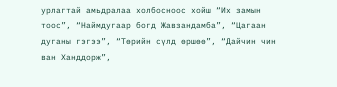урлагтай амьдралаа холбосноос хойш “Их замын тоос”, “Наймдугаар богд Жавзандамба”, “Цагаан дуганы гэгээ”, “Төрийн сүлд өршөө”, “Дайчин чин ван Ханддорж”,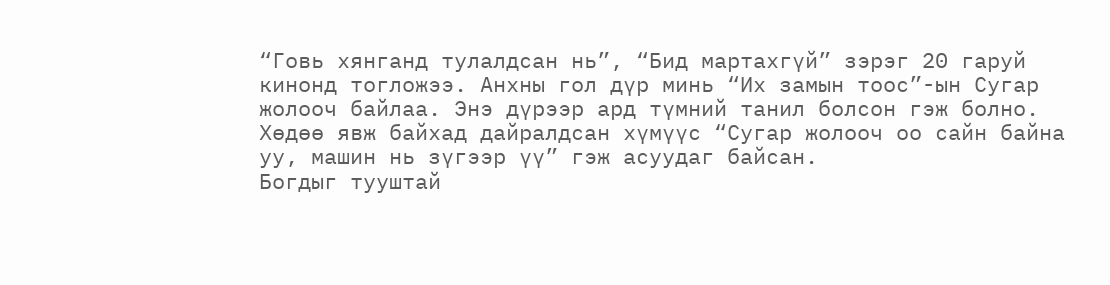“Говь хянганд тулалдсан нь”, “Бид мартахгүй” зэрэг 20 гаруй кинонд тогложээ. Анхны гол дүр минь “Их замын тоос”-ын Сугар жолооч байлаа. Энэ дүрээр ард түмний танил болсон гэж болно. Хөдөө явж байхад дайралдсан хүмүүс “Сугар жолооч оо сайн байна уу, машин нь зүгээр үү” гэж асуудаг байсан.
Богдыг тууштай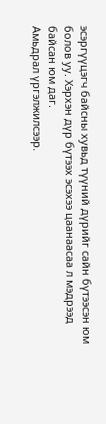эсэргүүцэгч байсны хувьд түүний дүрийг сайн бүтээсэн юм болов уу. Хэрхэн дүр бүтээх эсэхээ цаанаасаа л мэдрээд байсан юм даг.
Амьдрал үргэлжилсээр.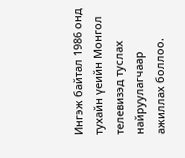Ингэж байтал 1986 онд тухайн үеийн Монгол телевизэд туслах найруулагчаар ажиллах боллоо.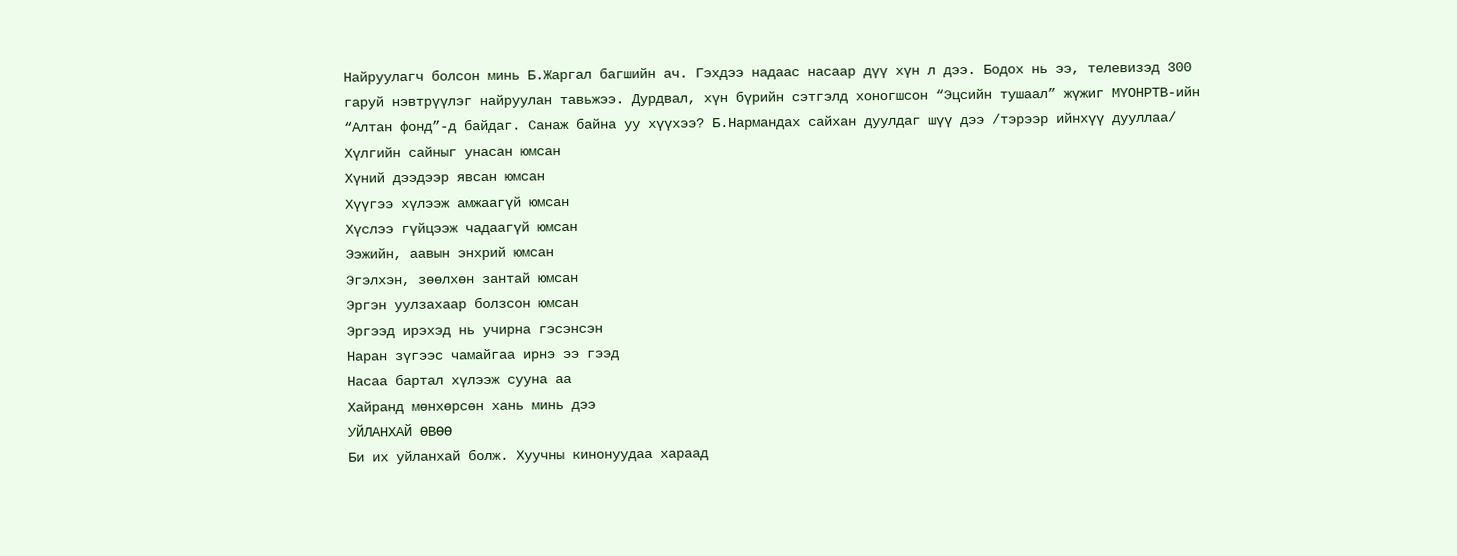Найруулагч болсон минь Б.Жаргал багшийн ач. Гэхдээ надаас насаар дүү хүн л дээ. Бодох нь ээ, телевизэд 300 гаруй нэвтрүүлэг найруулан тавьжээ. Дурдвал, хүн бүрийн сэтгэлд хоногшсон “Эцсийн тушаал” жүжиг МҮОНРТВ-ийн “Алтан фонд”-д байдаг. Санаж байна уу хүүхээ? Б.Нармандах сайхан дуулдаг шүү дээ /тэрээр ийнхүү дууллаа/
Хүлгийн сайныг унасан юмсан
Хүний дээдээр явсан юмсан
Хүүгээ хүлээж амжаагүй юмсан
Хүслээ гүйцээж чадаагүй юмсан
Ээжийн, аавын энхрий юмсан
Эгэлхэн, зөөлхөн зантай юмсан
Эргэн уулзахаар болзсон юмсан
Эргээд ирэхэд нь учирна гэсэнсэн
Наран зүгээс чамайгаа ирнэ ээ гээд
Насаа бартал хүлээж сууна аа
Хайранд мөнхөрсөн хань минь дээ
УЙЛАНХАЙ ӨВӨӨ
Би их уйланхай болж. Хуучны кинонуудаа хараад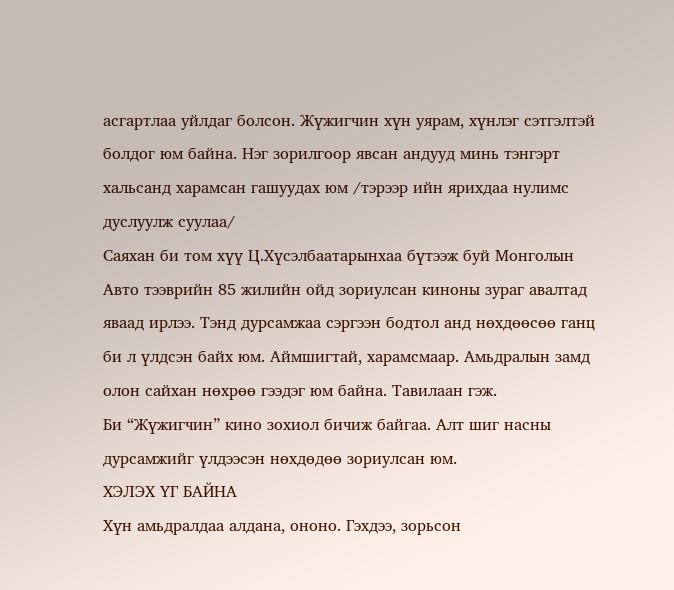асгартлаа уйлдаг болсон. Жүжигчин хүн уярам, хүнлэг сэтгэлтэй болдог юм байна. Нэг зорилгоор явсан андууд минь тэнгэрт хальсанд харамсан гашуудах юм /тэрээр ийн ярихдаа нулимс дуслуулж суулаа/
Саяхан би том хүү Ц.Хүсэлбаатарынхаа бүтээж буй Монголын Авто тээврийн 85 жилийн ойд зориулсан киноны зураг авалтад яваад ирлээ. Тэнд дурсамжаа сэргээн бодтол анд нөхдөөсөө ганц би л үлдсэн байх юм. Аймшигтай, харамсмаар. Амьдралын замд олон сайхан нөхрөө гээдэг юм байна. Тавилаан гэж.
Би “Жүжигчин” кино зохиол бичиж байгаа. Алт шиг насны дурсамжийг үлдээсэн нөхдөдөө зориулсан юм.
ХЭЛЭХ ҮГ БАЙНА
Хүн амьдралдаа алдана, ононо. Гэхдээ, зорьсон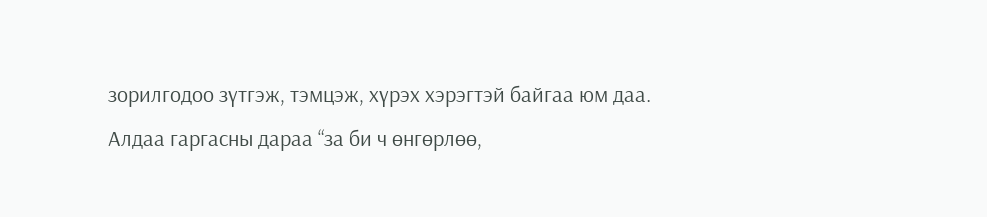зорилгодоо зүтгэж, тэмцэж, хүрэх хэрэгтэй байгаа юм даа. Алдаа гаргасны дараа “за би ч өнгөрлөө,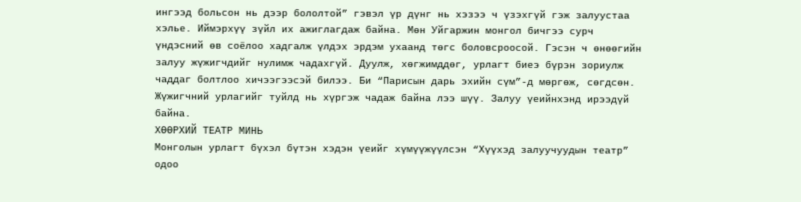ингээд больсон нь дээр бололтой” гэвэл үр дүнг нь хэзээ ч үзэхгүй гэж залуустаа хэлье. Иймэрхүү зүйл их ажиглагдаж байна. Мөн Уйгаржин монгол бичгээ сурч үндэсний өв соёлоо хадгалж үлдэх эрдэм ухаанд төгс боловсроосой. Гэсэн ч өнөөгийн залуу жүжигчдийг нулимж чадахгүй. Дуулж, хөгжимддөг, урлагт биеэ бүрэн зориулж чаддаг болтлоо хичээгээсэй билээ. Би “Парисын дарь эхийн сүм”-д мөргөж, сөгдсөн. Жүжигчний урлагийг туйлд нь хүргэж чадаж байна лээ шүү. Залуу үеийнхэнд ирээдүй байна.
ХӨӨРХИЙ ТЕАТР МИНЬ
Монголын урлагт бүхэл бүтэн хэдэн үеийг хүмүүжүүлсэн “Хүүхэд залуучуудын театр” одоо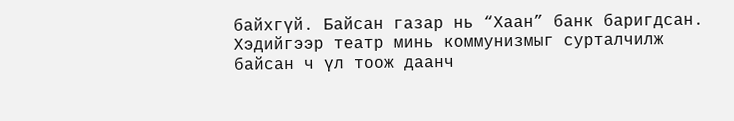байхгүй. Байсан газар нь “Хаан” банк баригдсан. Хэдийгээр театр минь коммунизмыг сурталчилж байсан ч үл тоож даанч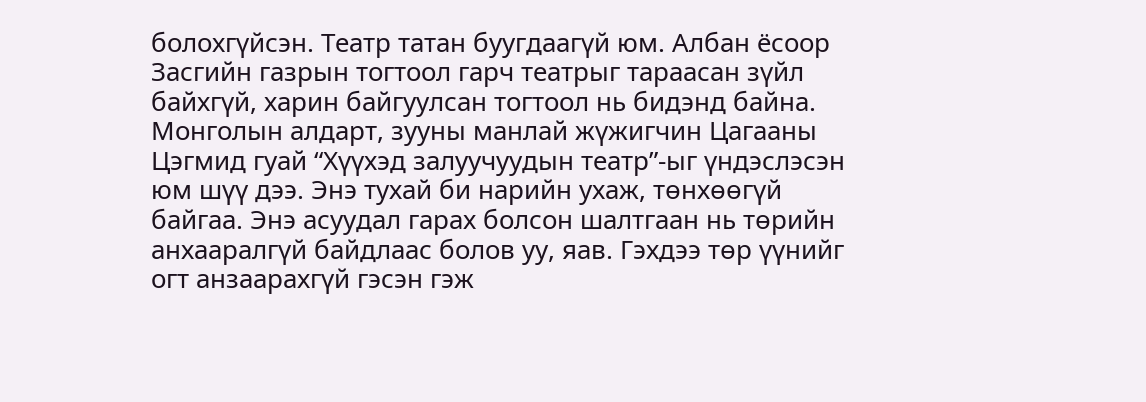болохгүйсэн. Театр татан буугдаагүй юм. Албан ёсоор Засгийн газрын тогтоол гарч театрыг тараасан зүйл байхгүй, харин байгуулсан тогтоол нь бидэнд байна. Монголын алдарт, зууны манлай жүжигчин Цагааны Цэгмид гуай “Хүүхэд залуучуудын театр”-ыг үндэслэсэн юм шүү дээ. Энэ тухай би нарийн ухаж, төнхөөгүй байгаа. Энэ асуудал гарах болсон шалтгаан нь төрийн анхааралгүй байдлаас болов уу, яав. Гэхдээ төр үүнийг огт анзаарахгүй гэсэн гэж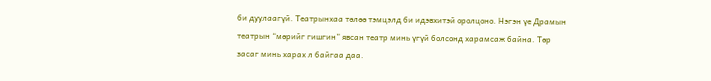би дуулаагүй. Театрынхаа төлөө тэмцэлд би идэвхитэй оролцоно. Нэгэн үе Драмын театрын “мөрийг гишгин” явсан театр минь үгүй болсонд харамсаж байна. Төр засаг минь харах л байгаа даа.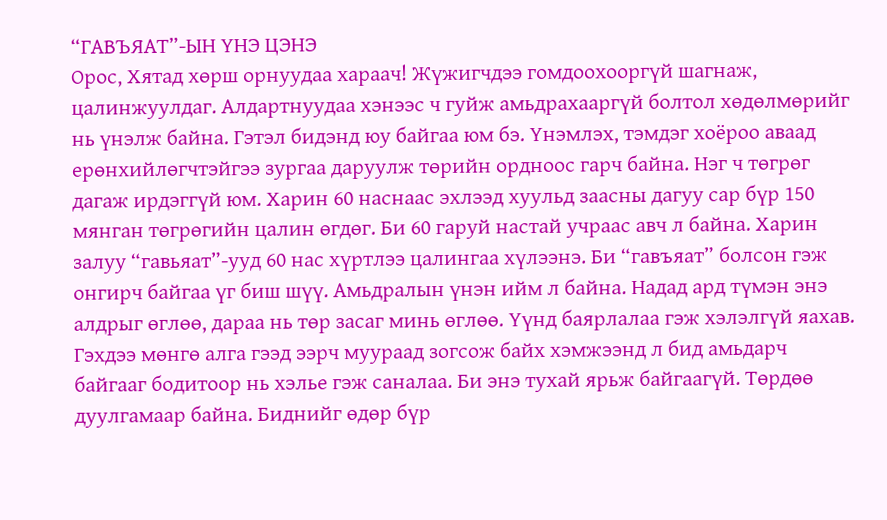“ГАВЪЯАТ”-ЫН ҮНЭ ЦЭНЭ
Орос, Хятад хөрш орнуудаа хараач! Жүжигчдээ гомдоохооргүй шагнаж, цалинжуулдаг. Алдартнуудаа хэнээс ч гуйж амьдрахааргүй болтол хөдөлмөрийг нь үнэлж байна. Гэтэл бидэнд юу байгаа юм бэ. Үнэмлэх, тэмдэг хоёроо аваад ерөнхийлөгчтэйгээ зургаа даруулж төрийн ордноос гарч байна. Нэг ч төгрөг дагаж ирдэггүй юм. Харин 60 наснаас эхлээд хуульд заасны дагуу сар бүр 150 мянган төгрөгийн цалин өгдөг. Би 60 гаруй настай учраас авч л байна. Харин залуу “гавьяат”-ууд 60 нас хүртлээ цалингаа хүлээнэ. Би “гавъяат” болсон гэж онгирч байгаа үг биш шүү. Амьдралын үнэн ийм л байна. Надад ард түмэн энэ алдрыг өглөө, дараа нь төр засаг минь өглөө. Үүнд баярлалаа гэж хэлэлгүй яахав. Гэхдээ мөнгө алга гээд ээрч муураад зогсож байх хэмжээнд л бид амьдарч байгааг бодитоор нь хэлье гэж саналаа. Би энэ тухай ярьж байгаагүй. Төрдөө дуулгамаар байна. Биднийг өдөр бүр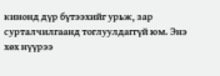кинонд дүр бүтээхийг урьж, зар сурталчилгаанд тоглуулдаггүй юм. Энэ хөх нүүрээ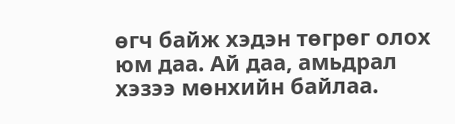өгч байж хэдэн төгрөг олох юм даа. Ай даа, амьдрал хэзээ мөнхийн байлаа.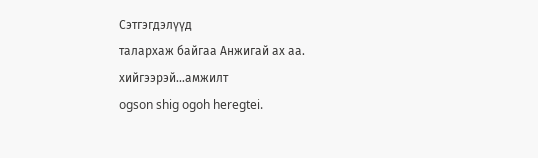Сэтгэгдэлүүд
талархаж байгаа Анжигай ах аа.
хийгээрэй...амжилт
ogson shig ogoh heregtei.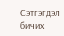Сэтгэгдэл бичих